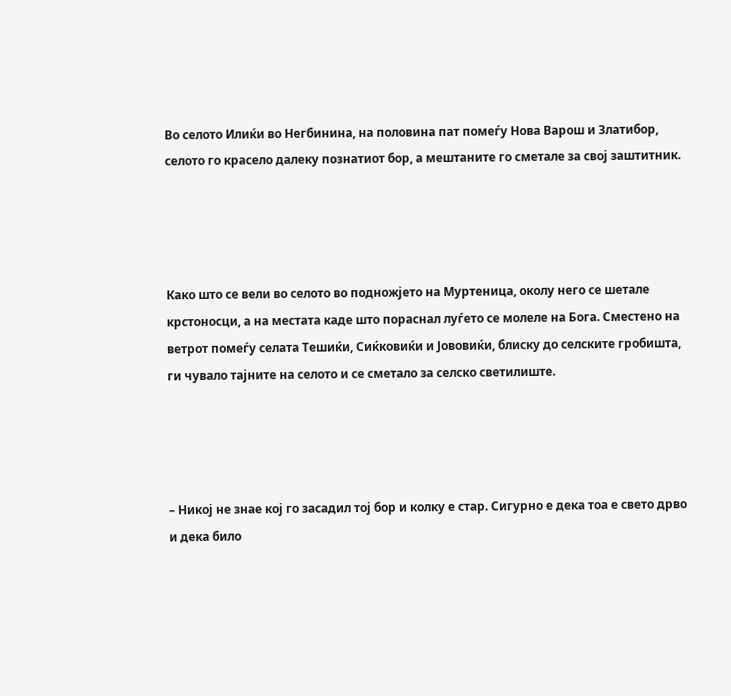Во селото Илиќи во Негбинина, на половина пат помеѓу Нова Варош и Златибор, селото го красело далеку познатиот бор, а мештаните го сметале за свој заштитник.




Како што се вели во селото во подножјето на Муртеница, околу него се шетале крстоносци, а на местата каде што пораснал луѓето се молеле на Бога. Сместено на ветрот помеѓу селата Тешиќи, Сиќковиќи и Јововиќи, блиску до селските гробишта, ги чувало тајните на селото и се сметало за селско светилиште.




– Никој не знае кој го засадил тој бор и колку е стар. Сигурно е дека тоа е свето дрво и дека било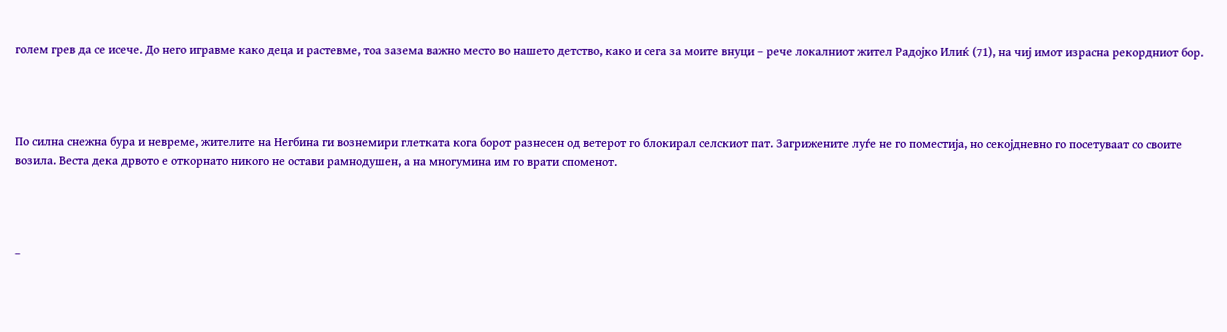голем грев да се исече. До него игравме како деца и растевме, тоа зазема важно место во нашето детство, како и сега за моите внуци – рече локалниот жител Радојко Илиќ (71), на чиј имот израсна рекордниот бор.




По силна снежна бура и невреме, жителите на Негбина ги вознемири глетката кога борот разнесен од ветерот го блокирал селскиот пат. Загрижените луѓе не го поместија, но секојдневно го посетуваат со своите возила. Веста дека дрвото е откорнато никого не остави рамнодушен, а на многумина им го врати споменот.




–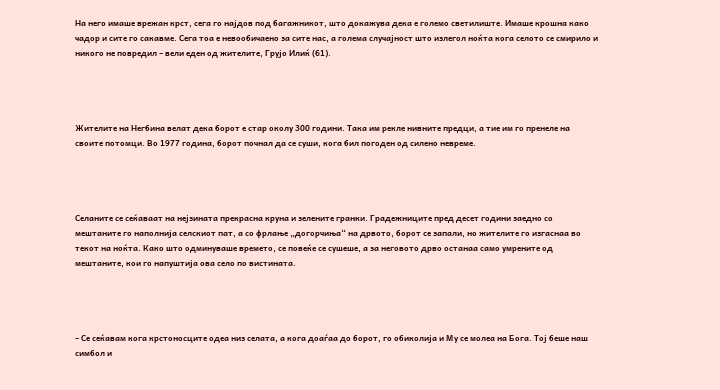На него имаше врежан крст, сега го најдов под багажникот, што докажува дека е големо светилиште. Имаше крошна како чадор и сите го сакавме. Сега тоа е невообичаено за сите нас, а голема случајност што излегол ноќта кога селото се смирило и никого не повредил – вели еден од жителите, Грујо Илиќ (61).




Жителите на Негбина велат дека борот е стар околу 300 години. Така им рекле нивните предци, а тие им го пренеле на своите потомци. Во 1977 година, борот почнал да се суши, кога бил погоден од силено невреме.




Селаните се сеќаваат на нејзината прекрасна круна и зелените гранки. Градежниците пред десет години заедно со мештаните го наполнија селскиот пат, а со фрлање „догорчиња“ на дрвото, борот се запали, но жителите го изгаснаа во текот на ноќта. Како што одминуваше времето, се повеќе се сушеше, а за неговото дрво останаа само умрените од мештаните, кои го напуштија ова село по вистината.




– Се сеќавам кога крстоносците одеа низ селата, а кога доаѓаа до борот, го обиколија и Му се молеа на Бога. Тој беше наш симбол и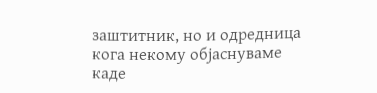заштитник, но и одредница кога некому објаснуваме каде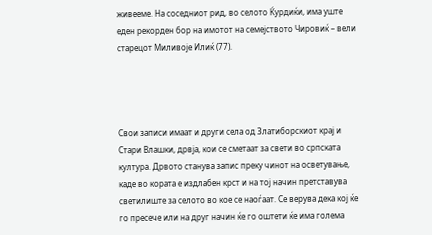живееме. На соседниот рид, во селото Ќурдиќи, има уште еден рекорден бор на имотот на семејството Чировиќ – вели старецот Миливоје Илиќ (77).




Свои записи имаат и други села од Златиборскиот крај и Стари Влашки, дрвја, кои се сметаат за свети во српската култура. Дрвото станува запис преку чинот на осветување, каде во кората е издлабен крст и на тој начин претставува светилиште за селото во кое се наоѓаат. Се верува дека кој ќе го пресече или на друг начин ќе го оштети ќе има голема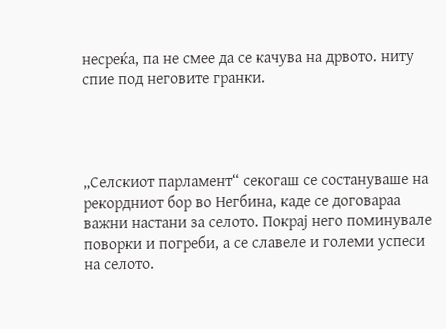несреќа, па не смее да се качува на дрвото. ниту спие под неговите гранки.




„Селскиот парламент“ секогаш се состануваше на рекордниот бор во Негбина, каде се договараа важни настани за селото. Покрај него поминувале поворки и погреби, а се славеле и големи успеси на селото.